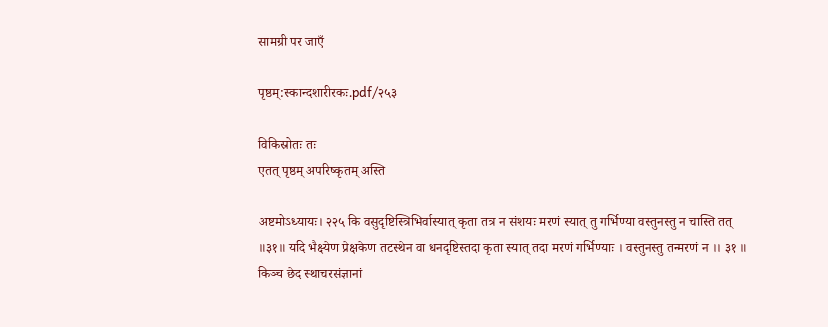सामग्री पर जाएँ

पृष्ठम्:स्कान्दशारीरकः.pdf/२५३

विकिस्रोतः तः
एतत् पृष्ठम् अपरिष्कृतम् अस्ति

अष्टमोऽध्यायः। २२५ कि वसुदृष्टिस्त्रिभिर्वास्यात् कृता तत्र न संशयः मरणं स्यात् तु गर्भिण्या वस्तुनस्तु न चास्ति तत् ॥३१॥ यदि भैक्ष्येण प्रेक्षकेण तटस्थेन वा धनदृष्टिस्तदा कृता स्यात् तदा मरणं गर्भिण्याः । वस्तुनस्तु तन्मरणं न ।। ३१ ॥ किञ्च छेद स्थाचरसंज्ञानां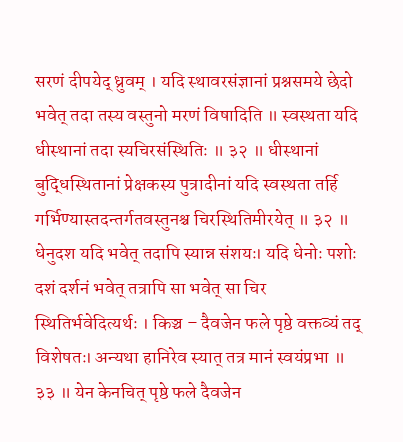सरणं दीपयेद् ध्रुवम् । यदि स्थावरसंज्ञानां प्रश्नसमये छेदो भवेत् तदा तस्य वस्तुनो मरणं विषादिति ॥ स्वस्थता यदि धीस्थानां तदा स्यचिरसंस्थितिः ॥ ३२ ॥ धीस्थानां बुद्धिस्थितानां प्रेक्षकस्य पुत्रादीनां यदि स्वस्थता तर्हि गर्भिण्यास्तदन्तर्गतवस्तुनश्च चिरस्थितिमीरयेत् ॥ ३२ ॥ धेनुदश यदि भवेत् तदापि स्यान्न संशयः। यदि धेनोः पशोः दशं दर्शनं भवेत् तत्रापि सा भवेत् सा चिर स्थितिर्भवेदित्यर्थः । किञ्च – दैवजेन फले पृष्ठे वक्तव्यं तद् विशेषतः। अन्यथा हानिरेव स्यात् तत्र मानं स्वयंप्रभा ॥ ३३ ॥ येन केनचित् पृष्ठे फले दैवजेन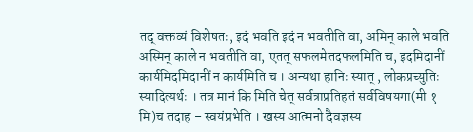तद् वक्तव्यं विशेषतः, इदं भवति इदं न भवतीति वा, अमिन् काले भवति अस्मिन् काले न भवतीति वा, एतत् सफलमेतदफलमिति च, इदमिदानीं कार्यमिदमिदानीं न कार्यमिति च । अन्यथा हानिः स्यात् , लोकप्रच्युतिः स्यादित्यर्थः । तत्र मानं कि मिति चेत् सर्वत्राप्रतिहतं सर्वविषयगा(मी १ मि)च तदाह – स्वयंप्रभेति । खस्य आत्मनो दैवज्ञस्य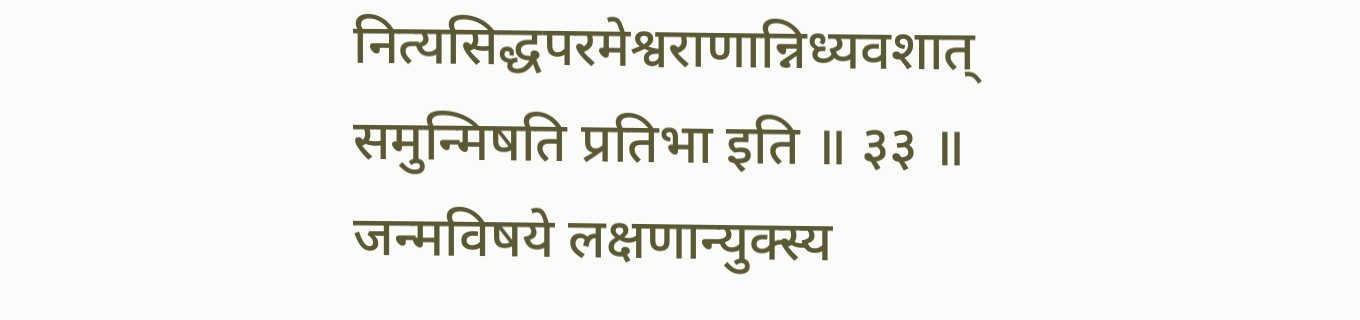नित्यसिद्धपरमेश्वराणान्निध्यवशात् समुन्मिषति प्रतिभा इति ॥ ३३ ॥ जन्मविषये लक्षणान्युक्स्य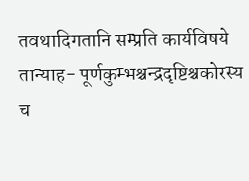तवथादिगतानि सम्प्रति कार्यविषये तान्याह- पूर्णकुम्भश्चन्द्रदृष्टिश्चकोरस्य च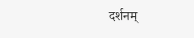दर्शनम्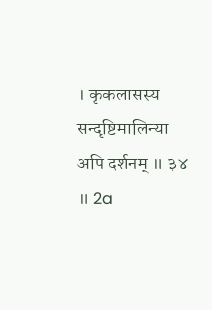। कृकलासस्य सन्दृष्टिमालिन्या अपि दर्शनम् ॥ ३४ ॥ 2a